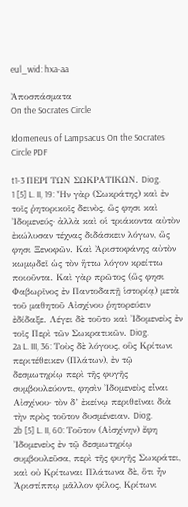eul_wid: hxa-aa

Ἀποσπάσματα
On the Socrates Circle

Idomeneus of Lampsacus On the Socrates Circle PDF

t1-3 ΠΕΡΙ ΤΩΝ ΣΩΚΡΑΤΙΚΩΝ. Diog.
1 [5] L. II, 19: Ἦν γὰρ (Σωκράτης) καὶ ἐν τοῖς ῥητορικοῖς δεινὸς, ὥς φησι καὶ Ἰδομενεύς· ἀλλὰ καὶ οἱ τριάκοντα αὐτὸν ἐκώλυσαν τέχνας διδάσκειν λόγων, ὥς φησι Ξενοφῶν. Καὶ Ἀριστοφάνης αὐτὸν κωμῳδεῖ ὡς τὸν ἥττω λόγον κρείττω ποιοῦντα. Καὶ γὰρ πρῶτος (ὥς φησι Φαβωρῖνος ἐν Παντοδαπῇ ἱστορίᾳ) μετὰ τοῦ μαθητοῦ Αἰσχίνου ῥητορεύειν ἐδίδαξε. Λέγει δὲ τοῦτο καὶ Ἰδομενεὺς ἐν τοῖς Περὶ τῶν Σωκρατικῶν. Diog.
2a L. III, 36: Τοὺς δὲ λόγους, οὓς Κρίτωνι περιτέθεικεν (Πλάτων), ἐν τῷ δεσμωτηρίῳ περὶ τῆς φυγῆς συμβουλεύοντι, φησὶν Ἰδομενεὺς εἶναι Αἰσχίνου· τὸν δ’ ἐκείνῳ περιθεῖναι διὰ τὴν πρὸς τοῦτον δυσμένειαν. Diog.
2b [5] L. II, 60: Τοῦτον (Αἰσχίνην) ἔφη Ἰδομενεὺς ἐν τῷ δεσμωτηρίῳ συμβουλεῦσα, περὶ τῆς φυγῆς Σωκράτει, καὶ οὐ Κρίτωναι Πλάτωνα δὲ, ὅτι ἦν Ἀριστίππῳ μᾶλλον φίλος, Κρίτωνι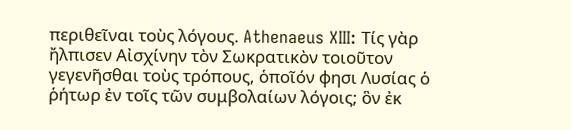περιθεῖναι τοὺς λόγους. Athenaeus XIII: Τίς γὰρ ἤλπισεν Αἰσχίνην τὸν Σωκρατικὸν τοιοῦτον γεγενῆσθαι τοὺς τρόπους, ὁποῖόν φησι Λυσίας ὁ ῥήτωρ ἐν τοῖς τῶν συμβολαίων λόγοις; ὃν ἐκ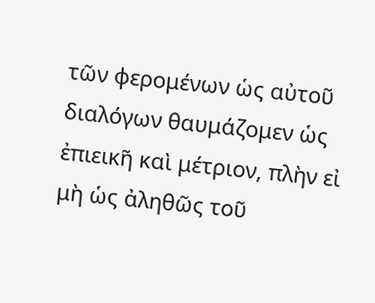τῶν φερομένων ὡς αὐτοῦ διαλόγων θαυμάζομεν ὡς ἐπιεικῆ καὶ μέτριον, πλὴν εἰ μὴ ὡς ἀληθῶς τοῦ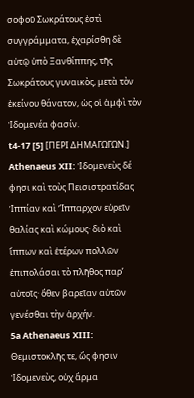σοφοῦ Σωκράτους ἐστὶ συγγράμματα, ἐχαρίσθη δὲ αὐτῷ ὑπὸ Ξανθίππης, τῆς Σωκράτους γυναικὸς, μετὰ τὸν ἐκείνου θάνατον, ὡς οἱ ἀμφὶ τὸν Ἰδομενέα φασίν.
t4-17 [5] [ΠΕΡΙ ΔΗΜΑΓΩΓΩΝ.] Athenaeus XII: Ἰδομενεὺς δέ φησι καὶ τοὺς Πεισιστρατίδας Ἱππίαν καὶ Ἵππαρχον εὑρεῖν θαλίας καὶ κώμους· διὸ καὶ ἵππων καὶ ἑτέρων πολλῶν ἐπιπολάσαι τὸ πλῆθος παρ’ αὐτοῖς· ὅθεν βαρεῖαν αὐτῶν γενέσθαι τὴν ἀρχήν.
5a Athenaeus XIII: Θεμιστοκλῆς τε, ὥς φησιν Ἰδομενεὺς, οὐχ ἅρμα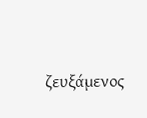ζευξάμενος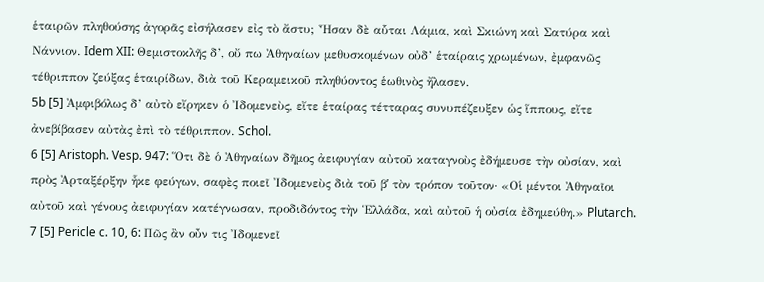ἑταιρῶν πληθούσης ἀγορᾶς εἰσήλασεν εἰς τὸ ἄστυ; Ἦσαν δὲ αὗται Λάμια, καὶ Σκιώνη καὶ Σατύρα καὶ Νάννιον. Idem XII: Θεμιστοκλῆς δ’, οὔ πω Ἀθηναίων μεθυσκομένων οὐδ’ ἑταίραις χρωμένων, ἐμφανῶς τέθριππον ζεύξας ἑταιρίδων, διὰ τοῦ Κεραμεικοῦ πληθύοντος ἑωθινὸς ἤλασεν.
5b [5] Ἀμφιβόλως δ’ αὐτὸ εἴρηκεν ὁ Ἰδομενεὺς, εἴτε ἑταίρας τέτταρας συνυπέζευξεν ὡς ἵππους, εἴτε ἀνεβίβασεν αὐτὰς ἐπὶ τὸ τέθριππον. Schol.
6 [5] Aristoph. Vesp. 947: Ὅτι δὲ ὁ Ἀθηναίων δῆμος ἀειφυγίαν αὐτοῦ καταγνοὺς ἐδήμευσε τὴν οὐσίαν, καὶ πρὸς Ἀρταξέρξην ἧκε φεύγων, σαφὲς ποιεῖ Ἰδομενεὺς διὰ τοῦ βʹ τὸν τρόπον τοῦτον· «Οἱ μέντοι Ἀθηναῖοι αὐτοῦ καὶ γένους ἀειφυγίαν κατέγνωσαν, προδιδόντος τὴν Ἑλλάδα, καὶ αὐτοῦ ἡ οὐσία ἐδημεύθη.» Plutarch.
7 [5] Pericle c. 10, 6: Πῶς ἂν οὖν τις Ἰδομενεῖ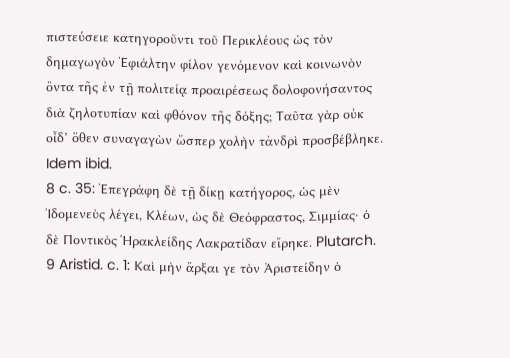πιστεύσειε κατηγοροῦντι τοῦ Περικλέους ὡς τὸν δημαγωγὸν Ἐφιάλτην φίλον γενόμενον καὶ κοινωνὸν ὄντα τῆς ἐν τῇ πολιτείᾳ προαιρέσεως δολοφονήσαντος διὰ ζηλοτυπίαν καὶ φθόνον τῆς δόξης; Ταῦτα γὰρ οὐκ οἶδ’ ὅθεν συναγαγὼν ὥσπερ χολὴν τἀνδρὶ προσβέβληκε. Idem ibid.
8 c. 35: Ἐπεγράφη δὲ τῇ δίκῃ κατήγορος, ὡς μὲν Ἰδομενεὺς λέγει, Κλέων, ὡς δὲ Θεόφραστος, Σιμμίας· ὁ δὲ Ποντικὸς Ἡρακλείδης Λακρατίδαν εἴρηκε. Plutarch.
9 Aristid. c. 1: Καὶ μὴν ἄρξαι γε τὸν Ἀριστείδην ὁ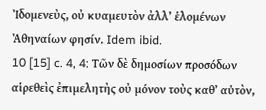Ἰδομενεὺς, οὐ κυαμευτὸν ἀλλ’ ἑλομένων Ἀθηναίων φησίν. Idem ibid.
10 [15] c. 4, 4: Τῶν δὲ δημοσίων προσόδων αἱρεθεὶς ἐπιμελητὴς οὐ μόνον τοὺς καθ’ αὑτὸν,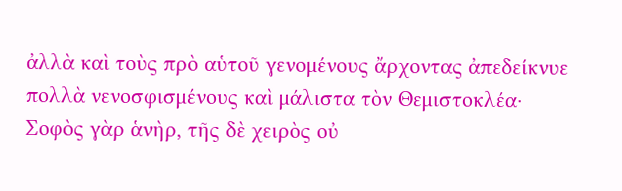ἀλλὰ καὶ τοὺς πρὸ αὑτοῦ γενομένους ἄρχοντας ἀπεδείκνυε πολλὰ νενοσφισμένους καὶ μάλιστα τὸν Θεμιστοκλέα· Σοφὸς γὰρ ἁνὴρ, τῆς δὲ χειρὸς οὐ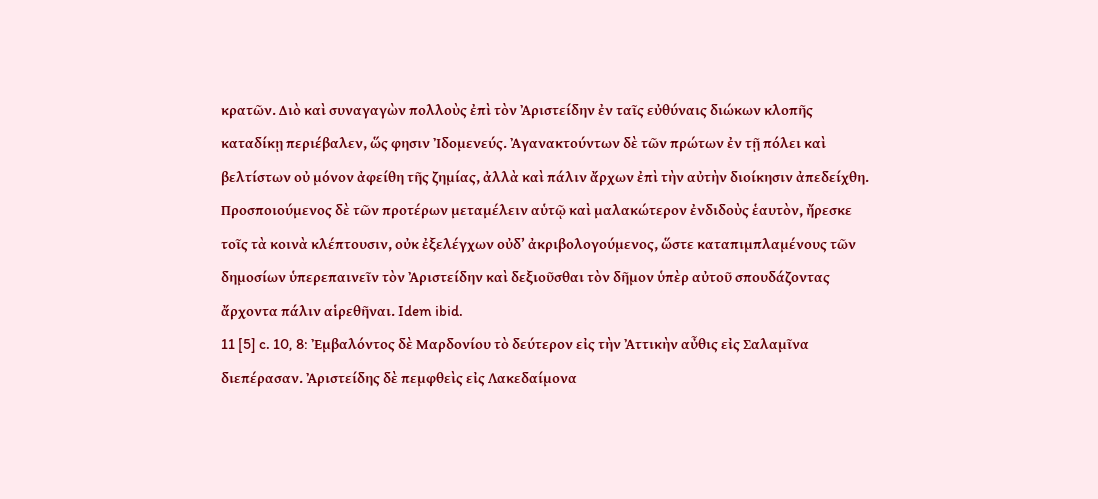κρατῶν. Διὸ καὶ συναγαγὼν πολλοὺς ἐπὶ τὸν Ἀριστείδην ἐν ταῖς εὐθύναις διώκων κλοπῆς καταδίκῃ περιέβαλεν, ὥς φησιν Ἰδομενεύς. Ἀγανακτούντων δὲ τῶν πρώτων ἐν τῇ πόλει καὶ βελτίστων οὐ μόνον ἀφείθη τῆς ζημίας, ἀλλὰ καὶ πάλιν ἄρχων ἐπὶ τὴν αὐτὴν διοίκησιν ἀπεδείχθη. Προσποιούμενος δὲ τῶν προτέρων μεταμέλειν αὑτῷ καὶ μαλακώτερον ἐνδιδοὺς ἑαυτὸν, ἤρεσκε τοῖς τὰ κοινὰ κλέπτουσιν, οὐκ ἐξελέγχων οὐδ’ ἀκριβολογούμενος, ὥστε καταπιμπλαμένους τῶν δημοσίων ὑπερεπαινεῖν τὸν Ἀριστείδην καὶ δεξιοῦσθαι τὸν δῆμον ὑπὲρ αὐτοῦ σπουδάζοντας ἄρχοντα πάλιν αἱρεθῆναι. Idem ibid.
11 [5] c. 10, 8: Ἐμβαλόντος δὲ Μαρδονίου τὸ δεύτερον εἰς τὴν Ἀττικὴν αὖθις εἰς Σαλαμῖνα διεπέρασαν. Ἀριστείδης δὲ πεμφθεὶς εἰς Λακεδαίμονα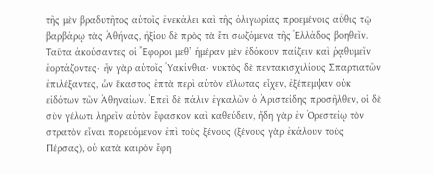τῆς μὲν βραδυτῆτος αὐτοῖς ἐνεκάλει καὶ τῆς ὀλιγωρίας προεμένοις αὖθις τῷ βαρβάρῳ τὰς Ἀθήνας, ἠξίου δὲ πρὸς τὰ ἔτι σωζόμενα τῆς Ἑλλάδος βοηθεῖν. Ταῦτα ἀκούσαντες οἱ Ἔφοροι μεθ’ ἡμέραν μὲν ἐδόκουν παίζειν καὶ ῥᾳθυμεῖν ἑορτάζοντες· ἦν γὰρ αὐτοῖς Ὑακίνθια· νυκτὸς δὲ πεντακισχιλίους Σπαρτιατῶν ἐπιλέξαντες, ὧν ἕκαστος ἑπτὰ περὶ αὑτὸν εἵλωτας εἶχεν, ἐξέπεμψαν οὐκ εἰδότων τῶν Ἀθηναίων. Ἐπεὶ δὲ πάλιν ἐγκαλῶν ὁ Ἀριστείδης προσῆλθεν, οἱ δὲ σὺν γέλωτι ληρεῖν αὐτὸν ἔφασκον καὶ καθεύδειν, ἤδη γὰρ ἐν Ὀρεστείῳ τὸν στρατὸν εἶναι πορευόμενον ἐπὶ τοὺς ξένους (ξένους γὰρ ἐκάλουν τοὺς Πέρσας), οὐ κατὰ καιρὸν ἔφη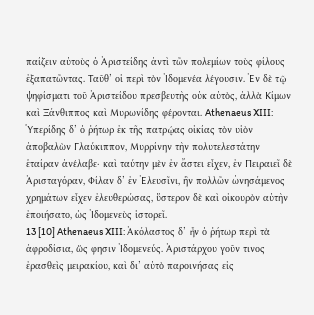παίζειν αὐτοὺς ὁ Ἀριστείδης ἀντὶ τῶν πολεμίων τοὺς φίλους ἐξαπατῶντας. Ταῦθ’ οἱ περὶ τὸν Ἰδομενέα λέγουσιν. Ἐν δὲ τῷ ψηφίσματι τοῦ Ἀριστείδου πρεσβευτὴς οὐκ αὐτὸς, ἀλλὰ Κίμων καὶ Ξάνθιππος καὶ Μυρωνίδης φέρονται. Athenaeus XIII: Ὑπερίδης δ’ ὁ ῥήτωρ ἐκ τῆς πατρῴας οἰκίας τὸν υἱὸν ἀποβαλὼν Γλαύκιππον, Μυρρίνην τὴν πολυτελεστάτην ἑταίραν ἀνέλαβε· καὶ ταύτην μὲν ἐν ἄστει εἶχεν, ἐν Πειραιεῖ δὲ Ἀρισταγόραν, Φίλαν δ’ ἐν Ἐλευσῖνι, ἣν πολλῶν ὠνησάμενος χρημάτων εἶχεν ἐλευθερώσας, ὕστερον δὲ καὶ οἰκουρὸν αὐτὴν ἐποιήσατο, ὡς Ἰδομενεὺς ἱστορεῖ.
13 [10] Athenaeus XIII: Ἀκόλαστος δ’ ἦν ὁ ῥήτωρ περὶ τὰ ἀφροδίσια, ὥς φησιν Ἰδομενεύς. Ἀριστάρχου γοῦν τινος ἐρασθεὶς μειρακίου, καὶ δι’ αὐτὸ παροινήσας εἰς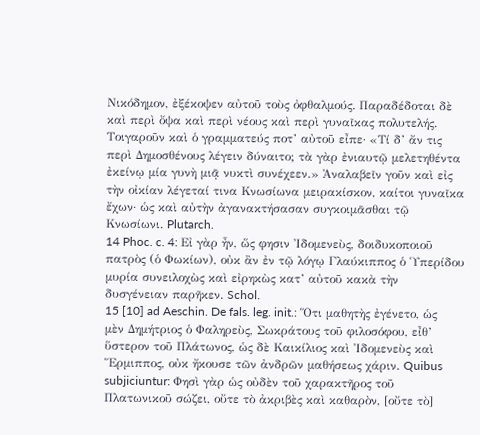Νικόδημον, ἐξέκοψεν αὐτοῦ τοὺς ὀφθαλμούς. Παραδέδοται δὲ καὶ περὶ ὄψα καὶ περὶ νέους καὶ περὶ γυναῖκας πολυτελής. Τοιγαροῦν καὶ ὁ γραμματεύς ποτ’ αὐτοῦ εἶπε· «Τί δ’ ἄν τις περὶ Δημοσθένους λέγειν δύναιτο; τὰ γὰρ ἐνιαυτῷ μελετηθέντα ἐκείνῳ μία γυνὴ μιᾷ νυκτὶ συνέχεεν.» Ἀναλαβεῖν γοῦν καὶ εἰς τὴν οἰκίαν λέγεταί τινα Κνωσίωνα μειρακίσκον, καίτοι γυναῖκα ἔχων· ὡς καὶ αὐτὴν ἀγανακτήσασαν συγκοιμᾶσθαι τῷ Κνωσίωνι. Plutarch.
14 Phoc. c. 4: Εἰ γὰρ ἦν, ὥς φησιν Ἰδομενεὺς, δοιδυκοποιοῦ πατρὸς (ὁ Φωκίων), οὐκ ἂν ἐν τῷ λόγῳ Γλαύκιππος ὁ Ὑπερίδου μυρία συνειλοχὼς καὶ εἰρηκὼς κατ’ αὐτοῦ κακὰ τὴν δυσγένειαν παρῆκεν. Schol.
15 [10] ad Aeschin. De fals. leg. init.: Ὅτι μαθητὴς ἐγένετο, ὡς μὲν Δημήτριος ὁ Φαληρεὺς, Σωκράτους τοῦ φιλοσόφου, εἶθ’ ὕστερον τοῦ Πλάτωνος, ὡς δὲ Καικίλιος καὶ Ἰδομενεὺς καὶ Ἕρμιππος, οὐκ ἤκουσε τῶν ἀνδρῶν μαθήσεως χάριν. Quibus subjiciuntur: Φησὶ γὰρ ὡς οὐδὲν τοῦ χαρακτῆρος τοῦ Πλατωνικοῦ σώζει, οὔτε τὸ ἀκριβὲς καὶ καθαρὸν, [οὔτε τὸ]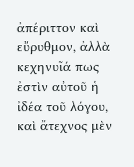ἀπέριττον καὶ εὔρυθμον, ἀλλὰ κεχηνυῖά πως ἐστὶν αὐτοῦ ἡ ἰδέα τοῦ λόγου, καὶ ἄτεχνος μὲν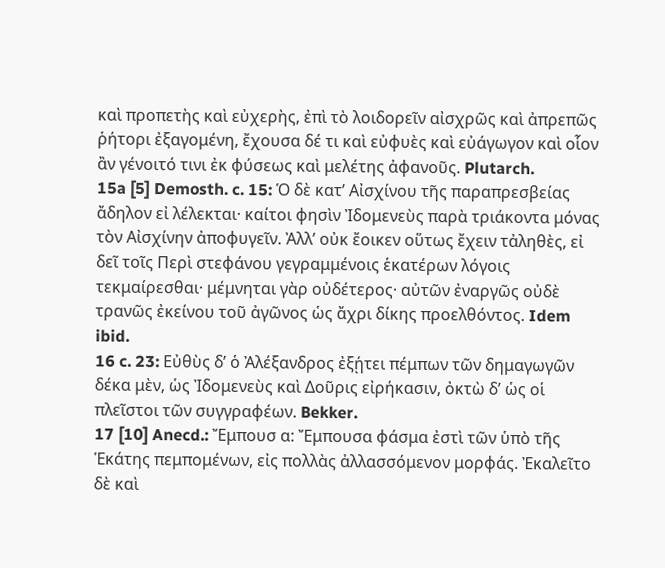καὶ προπετὴς καὶ εὐχερὴς, ἐπὶ τὸ λοιδορεῖν αἰσχρῶς καὶ ἀπρεπῶς ῥήτορι ἐξαγομένη, ἔχουσα δέ τι καὶ εὐφυὲς καὶ εὐάγωγον καὶ οἷον ἂν γένοιτό τινι ἐκ φύσεως καὶ μελέτης ἀφανοῦς. Plutarch.
15a [5] Demosth. c. 15: Ὁ δὲ κατ’ Αἰσχίνου τῆς παραπρεσβείας ἄδηλον εἰ λέλεκται· καίτοι φησὶν Ἰδομενεὺς παρὰ τριάκοντα μόνας τὸν Αἰσχίνην ἀποφυγεῖν. Ἀλλ’ οὐκ ἔοικεν οὕτως ἔχειν τἀληθὲς, εἰ δεῖ τοῖς Περὶ στεφάνου γεγραμμένοις ἑκατέρων λόγοις τεκμαίρεσθαι· μέμνηται γὰρ οὐδέτερος· αὐτῶν ἐναργῶς οὐδὲ τρανῶς ἐκείνου τοῦ ἀγῶνος ὡς ἄχρι δίκης προελθόντος. Idem ibid.
16 c. 23: Εὐθὺς δ’ ὁ Ἀλέξανδρος ἐξῄτει πέμπων τῶν δημαγωγῶν δέκα μὲν, ὡς Ἰδομενεὺς καὶ Δοῦρις εἰρήκασιν, ὀκτὼ δ’ ὡς οἱ πλεῖστοι τῶν συγγραφέων. Bekker.
17 [10] Anecd.: Ἔμπουσ α: Ἔμπουσα φάσμα ἐστὶ τῶν ὑπὸ τῆς Ἑκάτης πεμπομένων, εἰς πολλὰς ἀλλασσόμενον μορφάς. Ἐκαλεῖτο δὲ καὶ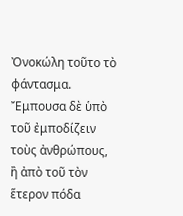Ὀνοκώλη τοῦτο τὸ φάντασμα. Ἔμπουσα δὲ ὑπὸ τοῦ ἐμποδίζειν τοὺς ἀνθρώπους, ἢ ἀπὸ τοῦ τὸν ἕτερον πόδα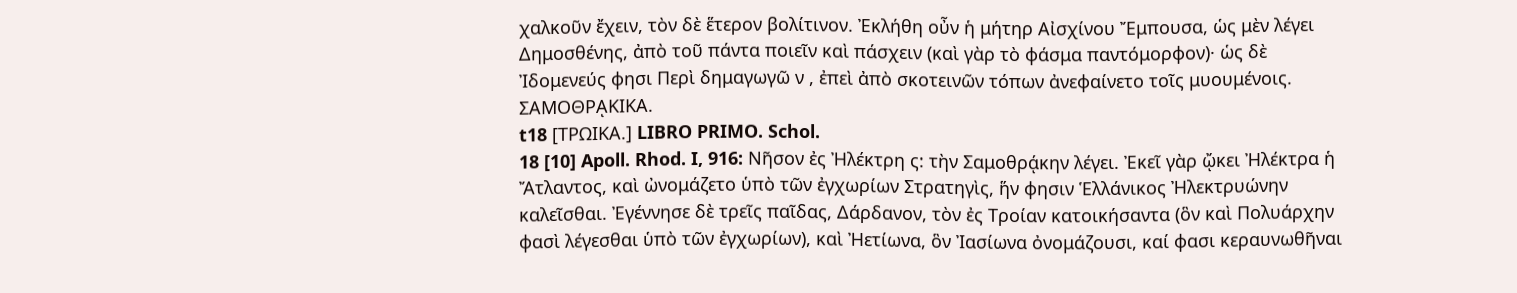χαλκοῦν ἔχειν, τὸν δὲ ἕτερον βολίτινον. Ἐκλήθη οὖν ἡ μήτηρ Αἰσχίνου Ἔμπουσα, ὡς μὲν λέγει Δημοσθένης, ἀπὸ τοῦ πάντα ποιεῖν καὶ πάσχειν (καὶ γὰρ τὸ φάσμα παντόμορφον)· ὡς δὲ Ἰδομενεύς φησι Περὶ δημαγωγῶ ν , ἐπεὶ ἀπὸ σκοτεινῶν τόπων ἀνεφαίνετο τοῖς μυουμένοις. ΣΑΜΟΘΡᾼΚΙΚΑ.
t18 [ΤΡΩΙΚΑ.] LIBRO PRIMO. Schol.
18 [10] Apoll. Rhod. I, 916: Νῆσον ἐς Ἠλέκτρη ς: τὴν Σαμοθρᾴκην λέγει. Ἐκεῖ γὰρ ᾤκει Ἠλέκτρα ἡ Ἄτλαντος, καὶ ὠνομάζετο ὑπὸ τῶν ἐγχωρίων Στρατηγὶς, ἥν φησιν Ἑλλάνικος Ἠλεκτρυώνην καλεῖσθαι. Ἐγέννησε δὲ τρεῖς παῖδας, Δάρδανον, τὸν ἐς Τροίαν κατοικήσαντα (ὃν καὶ Πολυάρχην φασὶ λέγεσθαι ὑπὸ τῶν ἐγχωρίων), καὶ Ἠετίωνα, ὃν Ἰασίωνα ὀνομάζουσι, καί φασι κεραυνωθῆναι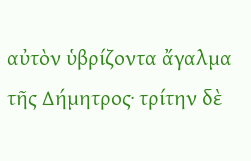αὐτὸν ὑβρίζοντα ἄγαλμα τῆς Δήμητρος· τρίτην δὲ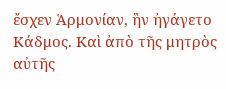ἔσχεν Ἁρμονίαν, ἣν ἠγάγετο Κάδμος. Καὶ ἀπὸ τῆς μητρὸς αὐτῆς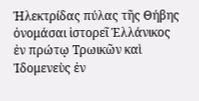Ἠλεκτρίδας πύλας τῆς Θήβης ὀνομάσαι ἱστορεῖ Ἑλλάνικος ἐν πρώτῳ Τρωικῶν καὶ Ἰδομενεὺς ἐν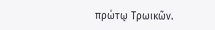πρώτῳ Τρωικῶν.